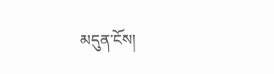མདུན་ངོས།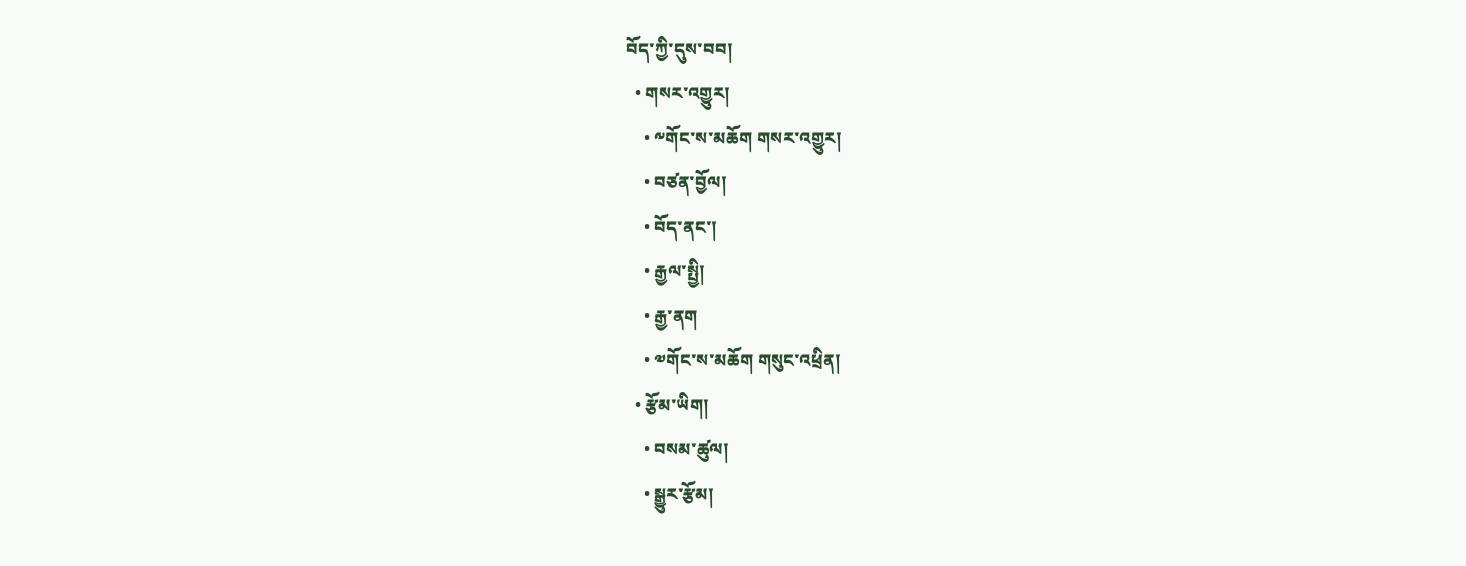བོད་ཀྱི་དུས་བབ།
  • གསར་འགྱུར།
    • ༸གོང་ས་མཆོག གསར་འགྱུར།
    • བཙན་བྱོལ།
    • བོད་ནང་།
    • རྒྱལ་སྤྱི།
    • རྒྱ་ནག
    • ༧གོང་ས་མཆོག གསུང་འཕྲིན།
  • རྩོམ་ཡིག།
    • བསམ་ཚུལ།
    • སྒྱུར་རྩོམ།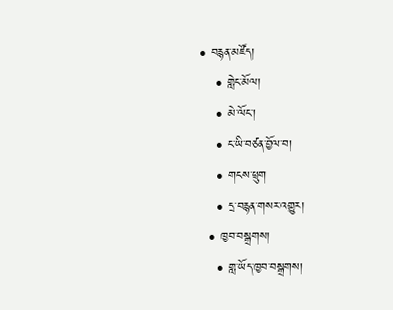• བརྙན་མཛོད།
    • གླེང་མོལ།
    • མེ་ལོང་།
    • ང་ཡི་བཙན་བྱོལ་བ།
    • གངས་ཕྲུག
    • དྲ་བརྙན་གསར་འགྱུར།
  • ཁྱབ་བསྒྲགས།
    • གླ་ཡོད་ཁྱབ་བསྒྲགས།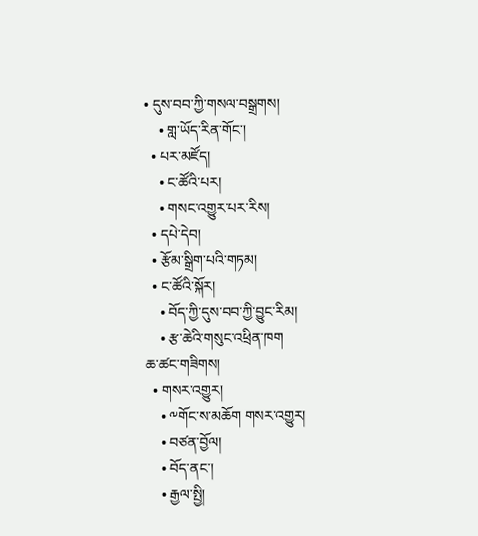• དུས་བབ་ཀྱི་གསལ་བསྒྲགས།
    • གླ་ཡོད་རིན་གོང་།
  • པར་མཛོད།
    • ང་ཚོའི་པར།
    • གསང་འགྱུར་པར་རིས།
  • དཔེ་དེབ།
  • རྩོམ་སྒྲིག་པའི་གཏམ།
  • ང་ཚོའི་སྐོར།
    • བོད་ཀྱི་དུས་བབ་ཀྱི་བྱུང་རིམ།
    • རྩ་ཆེའི་གསུང་འཕྲིན་ཁག
ཆ་ཚང་གཟིགས།
  • གསར་འགྱུར།
    • ༸གོང་ས་མཆོག གསར་འགྱུར།
    • བཙན་བྱོལ།
    • བོད་ནང་།
    • རྒྱལ་སྤྱི།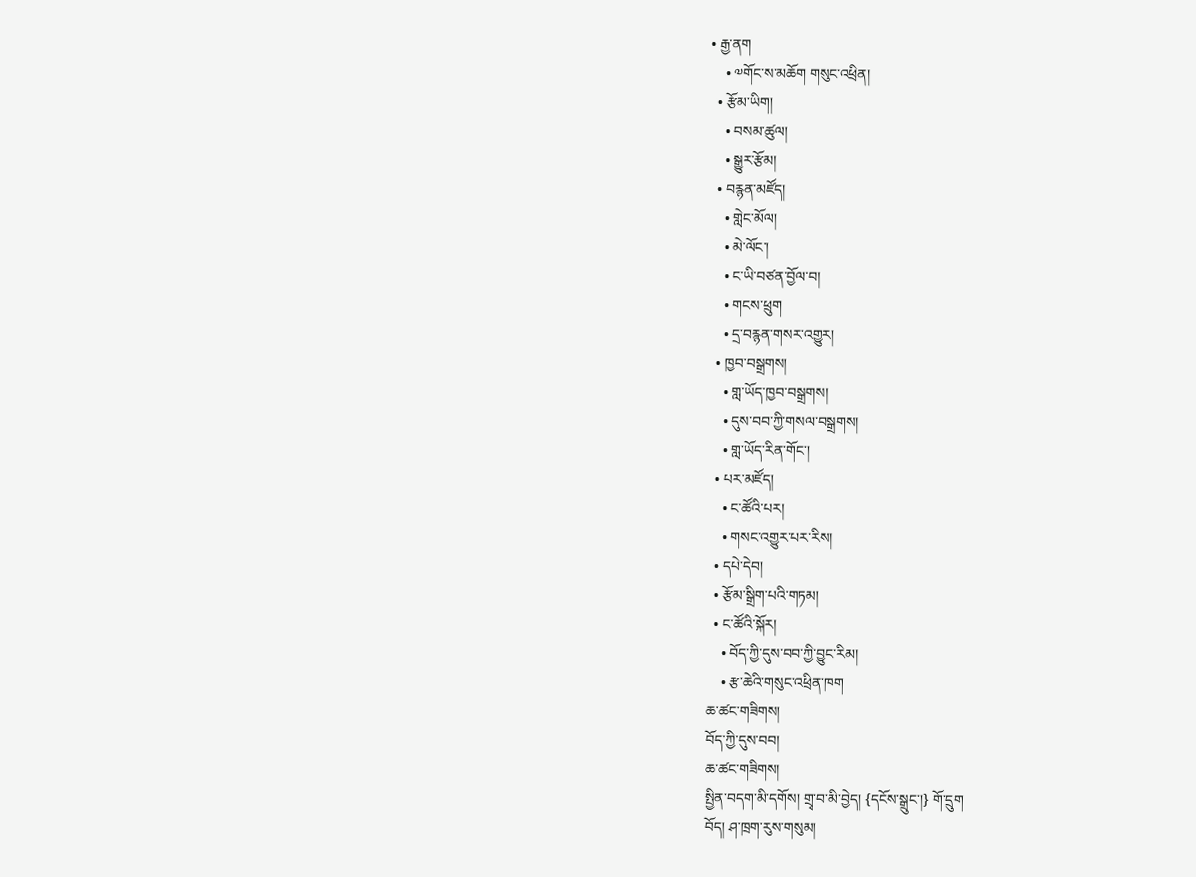• རྒྱ་ནག
    • ༧གོང་ས་མཆོག གསུང་འཕྲིན།
  • རྩོམ་ཡིག།
    • བསམ་ཚུལ།
    • སྒྱུར་རྩོམ།
  • བརྙན་མཛོད།
    • གླེང་མོལ།
    • མེ་ལོང་།
    • ང་ཡི་བཙན་བྱོལ་བ།
    • གངས་ཕྲུག
    • དྲ་བརྙན་གསར་འགྱུར།
  • ཁྱབ་བསྒྲགས།
    • གླ་ཡོད་ཁྱབ་བསྒྲགས།
    • དུས་བབ་ཀྱི་གསལ་བསྒྲགས།
    • གླ་ཡོད་རིན་གོང་།
  • པར་མཛོད།
    • ང་ཚོའི་པར།
    • གསང་འགྱུར་པར་རིས།
  • དཔེ་དེབ།
  • རྩོམ་སྒྲིག་པའི་གཏམ།
  • ང་ཚོའི་སྐོར།
    • བོད་ཀྱི་དུས་བབ་ཀྱི་བྱུང་རིམ།
    • རྩ་ཆེའི་གསུང་འཕྲིན་ཁག
ཆ་ཚང་གཟིགས།
བོད་ཀྱི་དུས་བབ།
ཆ་ཚང་གཟིགས།
སྤྱིན་བདག་མི་དགོས། གྲྭ་བ་མི་བྱེད། {དངོས་སྒྲུང་།} གོ་དྲུག
བོད། ཤ་ཁྲག་རུས་གསུམ།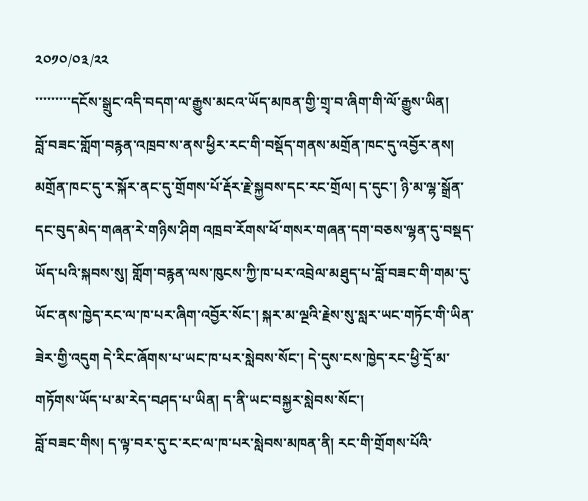༢༠༡༠/༠༣/༢༢
་་་་་་་་་དངོས་སྒྲུང་འདི་བདག་ལ་རྒྱུས་མངའ་ཡོད་མཁན་གྱི་གྲྭ་བ་ཞིག་གི་ལོ་རྒྱུས་ཡིན།
བློ་བཟང་གློག་བརྙན་འཁྲབ་ས་ནས་ཕྱིར་རང་གི་བསྡོད་གནས་མགྲོན་ཁང་དུ་འབྱོར་ནས། མགྲོན་ཁང་དུ་ར་སྐོར་ནང་དུ་གྲོགས་པོ་རྡོར་རྗེ་སྐྱབས་དང་རང་གྲོལ། ད་དུང་། ཉི་མ་ལྷ་སྒྲོན་དང་བུད་མེད་གཞན་རེ་གཉིས་ཤིག འཁྲབ་རོགས་ཕོ་གསར་གཞན་དག་བཅས་ལྷན་དུ་བསྡད་ཡོད་པའི་སྐབས་སུ། གློག་བརྙན་ལས་ཁུངས་ཀྱི་ཁ་པར་འབྲེལ་མཐུད་པ་བློ་བཟང་གི་གམ་དུ་ཡོང་ནས་ཁྱེད་རང་ལ་ཁ་པར་ཞིག་འབྱོར་སོང་། སྐར་མ་ལྔའི་རྗེས་སུ་སླར་ཡང་གཏོང་གི་ཡིན་ཟེར་གྱི་འདུག དེ་རིང་ཞོགས་པ་ཡང་ཁ་པར་སླེབས་སོང་། དེ་དུས་ངས་ཁྱེད་རང་ཕྱི་དྲོ་མ་གཏོགས་ཡོད་པ་མ་རེད་བཤད་པ་ཡིན། ད་ནི་ཡང་བསྐྱར་སླེབས་སོང་།
བློ་བཟང་གིས། ད་ལྟ་བར་དུ་ང་རང་ལ་ཁ་པར་སླེབས་མཁན་ནི། རང་གི་གྲོགས་པོའི་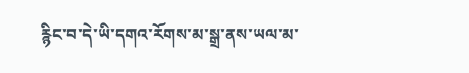རྙིང་བ་དེ་ཡི་དགའ་རོགས་མ་སྒྲ་ནས་ཡལ་མ་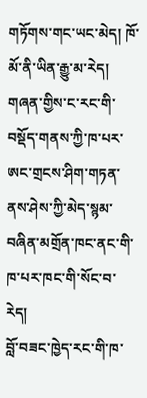གཏོགས་གང་ཡང་མེད། ཁོ་མོ་ནི་ཡིན་རྒྱུ་མ་རེད། གཞན་གྱིས་ང་རང་གི་བསྡོད་གནས་ཀྱི་ཁ་པར་ཨང་གྲངས་ཤིག་གཏན་ནས་ཤེས་ཀྱི་མེད་སྙམ་བཞིན་མགྲོན་ཁང་ནང་གི་ཁ་པར་ཁང་གི་སོང་བ་རེད།
བློ་བཟང་ཁྱེད་རང་གི་ཁ་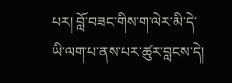པར། བློ་བཟང་གིས་ག་ལེར་མི་དེ་ཡི་ལག་པ་ནས་པར་ཚུར་བླངས་དེ།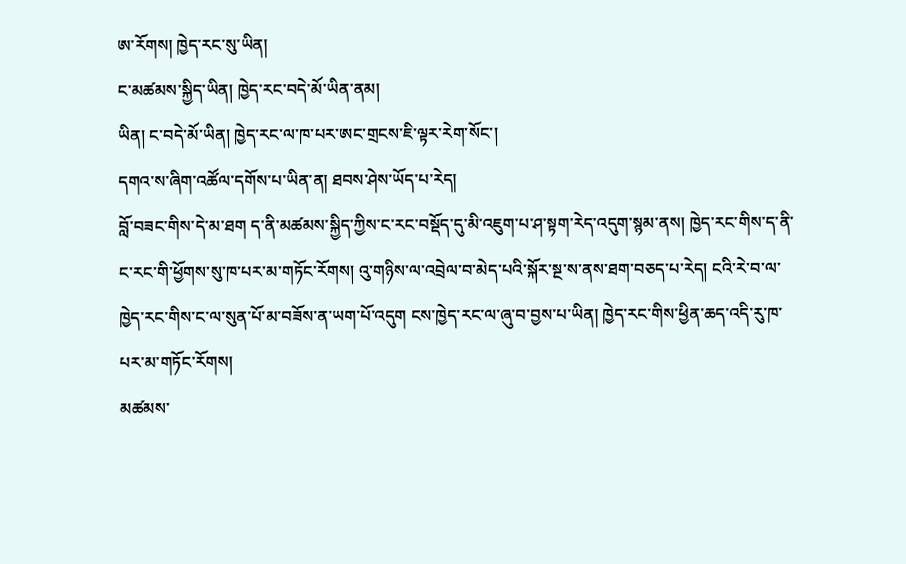ཨ་རོགས། ཁྱེད་རང་སུ་ཡིན།
ང་མཚམས་སྐྱིད་ཡིན། ཁྱེད་རང་བདེ་མོ་ཡིན་ནམ།
ཡིན། ང་བདེ་མོ་ཡིན། ཁྱེད་རང་ལ་ཁ་པར་ཨང་གྲངས་ཇི་ལྟར་རེག་སོང་།
དགའ་ས་ཞིག་འཚོལ་དགོས་པ་ཡིན་ན། ཐབས་ཤེས་ཡོད་པ་རེད།
བློ་བཟང་གིས་དེ་མ་ཐག ད་ནི་མཚམས་སྐྱིད་ཀྱིས་ང་རང་བསྡོད་དུ་མི་འཇུག་པ་ཤ་སྟག་རེད་འདུག་སྙམ་ནས། ཁྱེད་རང་གིས་ད་ནི་ང་རང་གི་ཕྱོགས་སུ་ཁ་པར་མ་གཏོང་རོགས། འུ་གཉིས་ལ་འབྲེལ་བ་མེད་པའི་སྐོར་སྔ་ས་ནས་ཐག་བཅད་པ་རེད། ངའི་རེ་བ་ལ་ཁྱེད་རང་གིས་ང་ལ་སུན་པོ་མ་བཟོས་ན་ཡག་པོ་འདུག ངས་ཁྱེད་རང་ལ་ཞུ་བ་བྱས་པ་ཡིན། ཁྱེད་རང་གིས་ཕྱིན་ཆད་འདི་རུ་ཁ་པར་མ་གཏོང་རོགས།
མཚམས་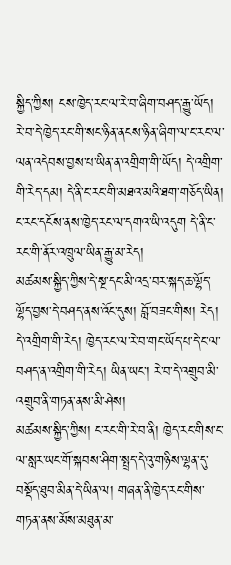སྐྱིད་ཀྱིས། ངས་ཁྱེད་རང་ལ་རེ་བ་ཞིག་བཤད་རྒྱུ་ཡོད། རེ་བ་དེ་ཁྱེད་རང་གི་སང་ཉིན་ནངས་ཉིན་ཞིག་ལ་ང་རང་ལ་ལན་འདེབས་བྱས་པ་ཡིན་ན་འགྲིག་གི་ཡོད། དེ་འགྲིག་གི་རེད་དམ། དེ་ནི་ང་རང་གི་མཐའ་མའི་ཐག་གཅོད་ཡིན། ང་རང་དངོས་ནས་ཁྱེད་རང་ལ་དགའ་ཡི་འདུག དེ་ནི་ང་རང་གི་ནོར་འཁྲུལ་ཡིན་རྒྱུ་མ་རེད།
མཚམས་སྐྱིད་ཀྱིས་དེ་སྔ་དང་མི་འདྲ་བར་སྐད་ཆ་ལྷོད་ལྷོད་བྱས་དེ་བཤད་ནས་འོང་དུས། བློ་བཟང་གིས། རེད། དེ་འགྲིག་གི་རེད། ཁྱེད་རང་ལ་རེ་བ་གང་ཡོད་པ་དེ་ང་ལ་བཤད་ན་འགྲིག་གི་རེད། ཡིན་ཡང་། རེ་བ་དེ་འགྲུབ་མི་འགྲུབ་ནི་གཏན་ནས་མི་ཤེས།
མཚམས་སྐྱིད་ཀྱིས། ང་རང་གི་རེ་བ་ནི། ཁྱེད་རང་གིས་ང་ལ་སླར་ཡང་གོ་སྐབས་ཤིག་སྤྲད་དེ་འུ་གཉིས་ལྷན་དུ་བསྡོད་ཐུབ་མིན་དེ་ཡིན་ལ། གཞན་ནི་ཁྱེད་རང་གིས་གཏན་ནས་མོས་མཐུན་མ་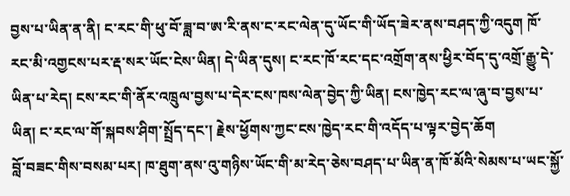བྱས་པ་ཡིན་ན་ནི། ང་རང་གི་ཕུ་བོ་ཟླ་བ་ཨ་རི་ནས་ང་རང་ལེན་དུ་ཡོང་གི་ཡོད་ཟེར་ནས་བཤད་ཀྱི་འདུག ཁོ་རང་མི་འགྱངས་པར་རྡ་སར་ཡོང་ངེས་ཡིན། དེ་ཡིན་དུས། ང་རང་ཁོ་རང་དང་འགྲོག་ནས་ཕྱིར་བོད་དུ་འགྲོ་རྒྱུ་དེ་ཡིན་པ་རེད། ངས་རང་གི་ནོར་འཁྲུལ་བྱས་པ་དེར་ངས་ཁས་ལེན་བྱེད་ཀྱི་ཡིན། ངས་ཁྱེད་རང་ལ་ཞུ་བ་བྱས་པ་ཡིན། ང་རང་ལ་གོ་སྐབས་ཤིག་སྤྲོད་དང་། རྗེས་ཕྱོགས་ཀྱང་ངས་ཁྱེད་རང་གི་འདོད་པ་ལྟར་བྱེད་ཆོག
བློ་བཟང་གིས་བསམ་པར། ཁ་ཐུག་ནས་འུ་གཉིས་ཡོང་གི་མ་རེད་ཅེས་བཤད་པ་ཡིན་ན་ཁོ་མོའི་སེམས་པ་ཡང་སྐྱོ་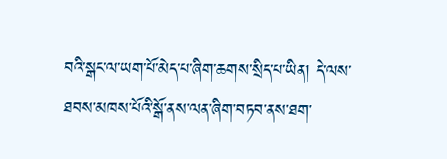བའི་སྒང་ལ་ཡག་པོ་མེད་པ་ཞིག་ཆགས་སྲིད་པ་ཡིན། དེ་ལས་ཐབས་མཁས་པོའི་སྒོ་ནས་ལན་ཞིག་བཏབ་ནས་ཐག་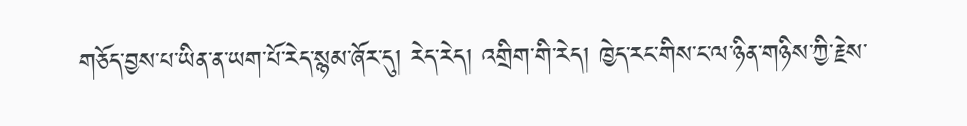གཅོད་བྱས་པ་ཡིན་ན་ཡག་པོ་རེད་སྙམ་ཞོར་དུ། རེད་རེད། འགྲིག་གི་རེད། ཁྱེད་རང་གིས་ང་ལ་ཉིན་གཉིས་ཀྱི་རྗེས་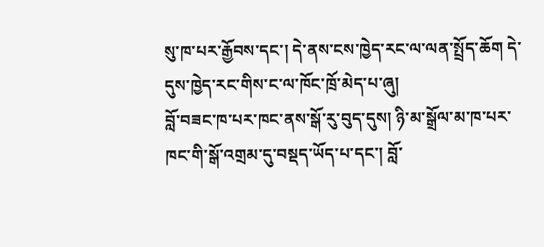སུ་ཁ་པར་རྒྱོབས་དང་། དེ་ནས་ངས་ཁྱེད་རང་ལ་ལན་སྤྲོད་ཆོག དེ་དུས་ཁྱེད་རང་གིས་ང་ལ་ཁོང་ཁྲོ་མེད་པ་ཞུ།
བློ་བཟང་ཁ་པར་ཁང་ནས་སྒོ་རུ་བུད་དུས། ཉི་མ་སྒྲོལ་མ་ཁ་པར་ཁང་གི་སྒོ་འགྲམ་དུ་བསྡད་ཡོད་པ་དང་། བློ་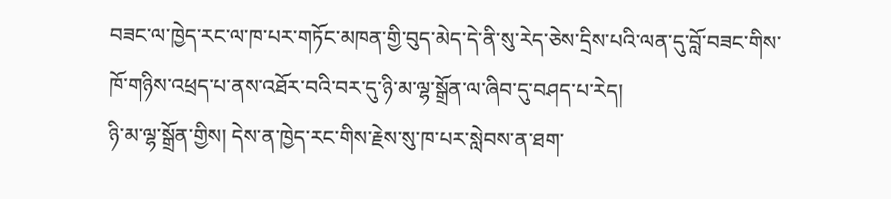བཟང་ལ་ཁྱེད་རང་ལ་ཁ་པར་གཏོང་མཁན་གྱི་བུད་མེད་དེ་ནི་སུ་རེད་ཅེས་དྲིས་པའི་ལན་དུ་བློ་བཟང་གིས་ཁོ་གཉིས་འཕྲད་པ་ནས་འཐོར་བའི་བར་དུ་ཉི་མ་ལྷ་སྒྲོན་ལ་ཞིབ་དུ་བཤད་པ་རེད།
ཉི་མ་ལྷ་སྒྲོན་གྱིས། དེས་ན་ཁྱེད་རང་གིས་རྗེས་སུ་ཁ་པར་སླེབས་ན་ཐག་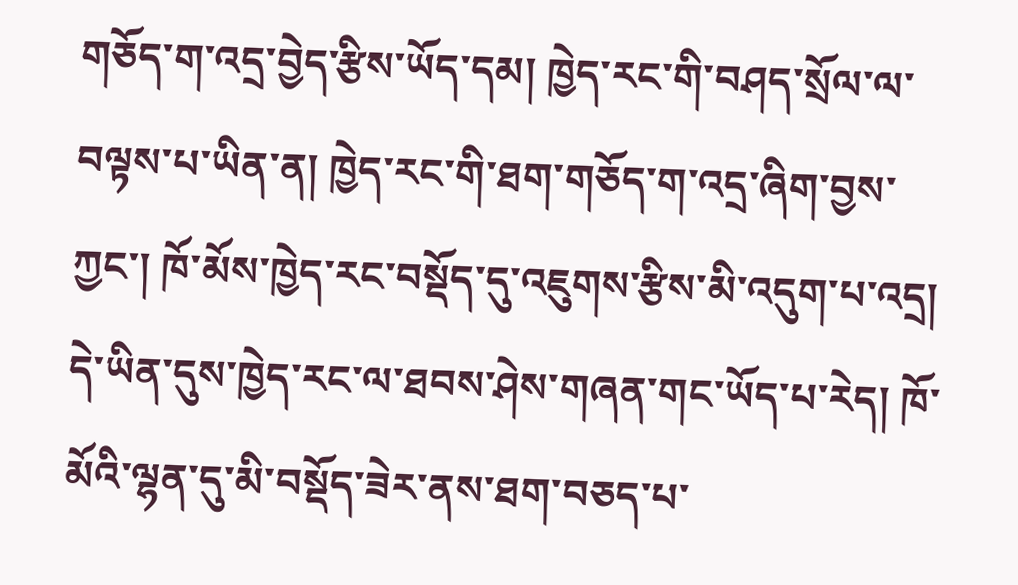གཅོད་ག་འདྲ་བྱེད་རྩིས་ཡོད་དམ། ཁྱེད་རང་གི་བཤད་སྲོལ་ལ་བལྟས་པ་ཡིན་ན། ཁྱེད་རང་གི་ཐག་གཅོད་ག་འདྲ་ཞིག་བྱས་ཀྱང་། ཁོ་མོས་ཁྱེད་རང་བསྡོད་དུ་འཇུགས་རྩིས་མི་འདུག་པ་འདྲ། དེ་ཡིན་དུས་ཁྱེད་རང་ལ་ཐབས་ཤེས་གཞན་གང་ཡོད་པ་རེད། ཁོ་མོའི་ལྷན་དུ་མི་བསྡོད་ཟེར་ནས་ཐག་བཅད་པ་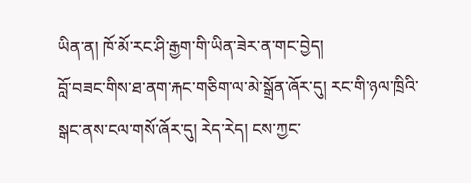ཡིན་ན། ཁོ་མོ་རང་ཤི་རྒྱག་གི་ཡིན་ཟེར་ན་གང་བྱེད།
བློ་བཟང་གིས་ཐ་ནག་རྐང་གཅིག་ལ་མེ་སྒྲོན་ཞོར་དུ། རང་གི་ཉལ་ཁྲིའི་སྒང་ནས་ངལ་གསོ་ཞོར་དུ། རེད་རེད། ངས་ཀྱང་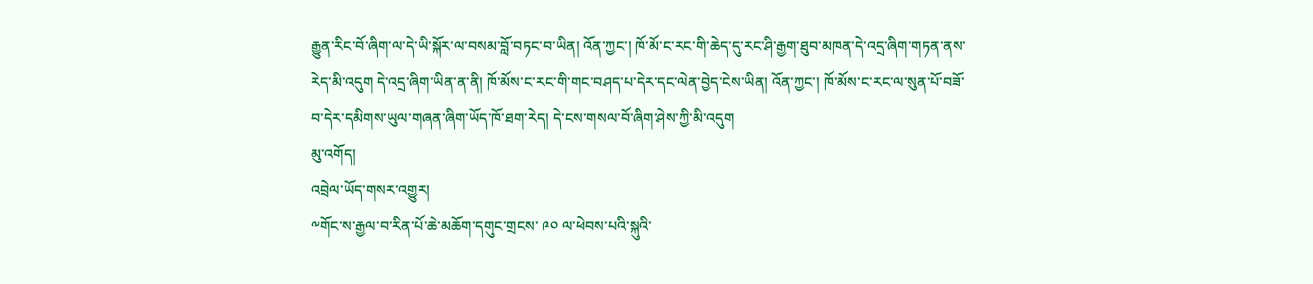རྒྱུན་རིང་བོ་ཞིག་ལ་དེ་ཡི་སྐོར་ལ་བསམ་བློ་བཏང་བ་ཡིན། འོན་ཀྱང་། ཁོ་མོ་ང་རང་གི་ཆེད་དུ་རང་ཤི་རྒྱག་ཐུབ་མཁན་དེ་འདྲ་ཞིག་གཏན་ནས་རེད་མི་འདུག དེ་འདྲ་ཞིག་ཡིན་ན་ནི། ཁོ་མོས་ང་རང་གི་གང་བཤད་པ་དེར་དང་ལེན་བྱེད་ངེས་ཡིན། འོན་ཀྱང་། ཁོ་མོས་ང་རང་ལ་སུན་པོ་བཟོ་བ་དེར་དམིགས་ཡུལ་གཞན་ཞིག་ཡོད་ཁོ་ཐག་རེད། དེ་ངས་གསལ་བོ་ཞིག་ཤེས་ཀྱི་མི་འདུག
མུ་འགོད།
འབྲེལ་ཡོད་གསར་འགྱུར།
༸གོང་ས་རྒྱལ་བ་རིན་པོ་ཆེ་མཆོག་དགུང་གྲངས་ ༩༠ ལ་ཕེབས་པའི་སྐུའི་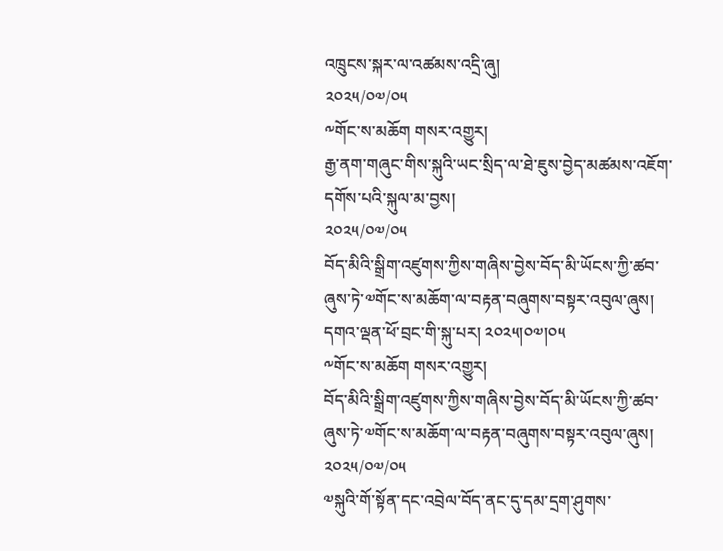འཁྲུངས་སྐར་ལ་འཚམས་འདྲི་ཞུ།
༢༠༢༥/༠༧/༠༥
༸གོང་ས་མཆོག གསར་འགྱུར།
རྒྱ་ནག་གཞུང་གིས་སྐུའི་ཡང་སྲིད་ལ་ཐེ་ཇུས་བྱེད་མཚམས་འཇོག་དགོས་པའི་སྐུལ་མ་བྱས།
༢༠༢༥/༠༧/༠༥
བོད་མིའི་སྒྲིག་འཛུགས་ཀྱིས་གཞིས་བྱེས་བོད་མི་ཡོངས་ཀྱི་ཚབ་ཞུས་ཏེ་༧གོང་ས་མཆོག་ལ་བརྟན་བཞུགས་བསྟར་འབུལ་ཞུས། དགའ་ལྡན་ཕོ་བྲང་གི་སྐུ་པར། ༢༠༢༥།༠༧།༠༥
༸གོང་ས་མཆོག གསར་འགྱུར།
བོད་མིའི་སྒྲིག་འཛུགས་ཀྱིས་གཞིས་བྱེས་བོད་མི་ཡོངས་ཀྱི་ཚབ་ཞུས་ཏེ་༧གོང་ས་མཆོག་ལ་བརྟན་བཞུགས་བསྟར་འབུལ་ཞུས།
༢༠༢༥/༠༧/༠༥
༧སྐུའི་གོ་སྟོན་དང་འབྲེལ་བོད་ནང་དུ་དམ་དྲག་ཤུགས་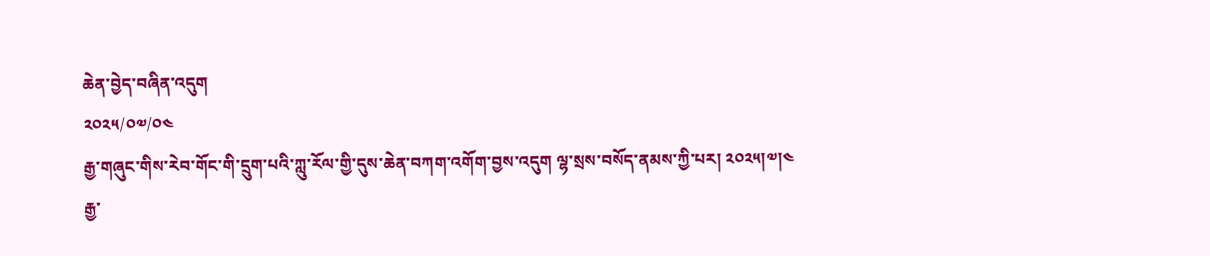ཆེན་བྱེད་བཞིན་འདུག
༢༠༢༥/༠༧/༠༤
རྒྱ་གཞུང་གིས་རེབ་གོང་གི་དྲུག་པའི་ཀླུ་རོལ་གྱི་དུས་ཆེན་བཀག་འགོག་བྱས་འདུག ལྷ་སྲས་བསོད་ནམས་ཀྱི་པར། ༢༠༢༥།༧།༤
རྒྱ་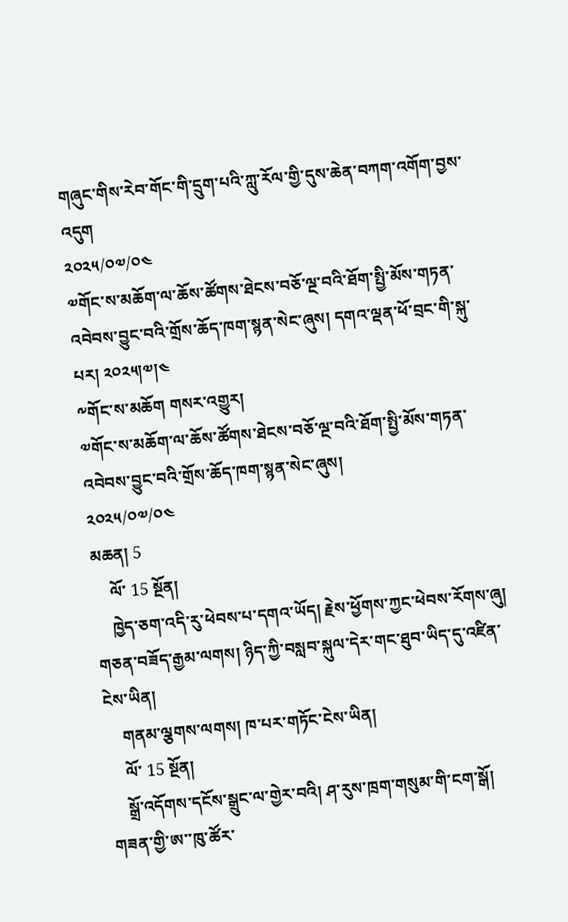གཞུང་གིས་རེབ་གོང་གི་དྲུག་པའི་ཀླུ་རོལ་གྱི་དུས་ཆེན་བཀག་འགོག་བྱས་འདུག
༢༠༢༥/༠༧/༠༤
༧གོང་ས་མཆོག་ལ་ཆོས་ཚོགས་ཐེངས་བཅོ་ལྔ་བའི་ཐོག་སྤྱི་མོས་གཏན་འབེབས་བྱུང་བའི་གྲོས་ཆོད་ཁག་སྙན་སེང་ཞུས། དགའ་ལྡན་ཕོ་བྲང་གི་སྐུ་པར། ༢༠༢༥།༧།༤
༸གོང་ས་མཆོག གསར་འགྱུར།
༧གོང་ས་མཆོག་ལ་ཆོས་ཚོགས་ཐེངས་བཅོ་ལྔ་བའི་ཐོག་སྤྱི་མོས་གཏན་འབེབས་བྱུང་བའི་གྲོས་ཆོད་ཁག་སྙན་སེང་ཞུས།
༢༠༢༥/༠༧/༠༤
མཆན། 5
    ལོ་ 15 སྔོན།
    ཁྱེད་ཅག་འདི་རུ་ཕེབས་པ་དགའ་ཡོད། རྗེས་ཕྱོགས་ཀྱང་ཕེབས་རོགས་ཞུ། གཅན་བཟོད་རྒྱམ་ལགས། ཉིད་ཀྱི་བསླབ་སྐུལ་དེར་གང་ཐུབ་ཡིད་དུ་འཛིན་ངེས་ཡིན།
    གནམ་ལྕགས་ལགས། ཁ་པར་གཏོང་ངེས་ཡིན།
    ལོ་ 15 སྔོན།
    སྒྲོ་འདོགས་དངོས་སྒྲུང་ལ་གྱེར་བའི། ཤ་རུས་ཁྲག་གསུམ་གི་ངག་སྒོ། གཟན་གྱི་ཨ་་ཁུ་ཚོར་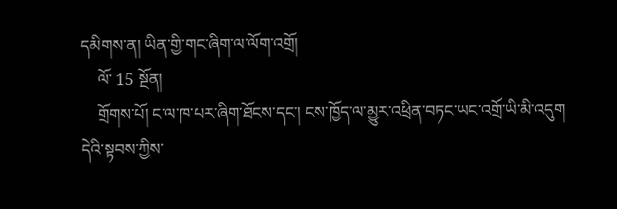དམིགས་ན། ཡིན་གྱི་གང་ཞིག་ལ་ལོག་འགྲོ།
    ལོ་ 15 སྔོན།
    གྲོགས་པོ། ང་ལ་ཁ་པར་ཞིག་ཐོངས་དང་། ངས་ཁྱོད་ལ་མྱུར་འཕྲིན་བཏང་ཡང་འགྲོ་ཡི་མི་འདུག དེའི་སྟབས་ཀྱིས་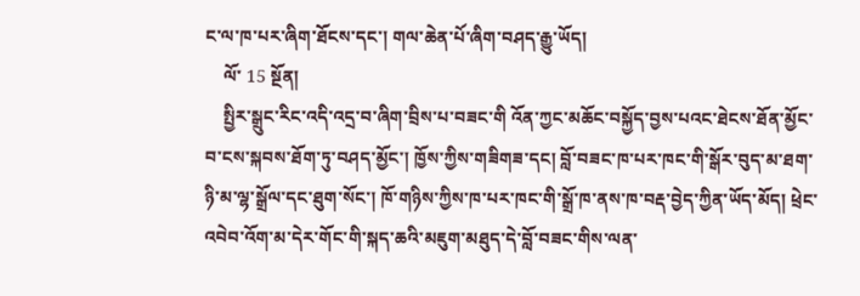ང་ལ་ཁ་པར་ཞིག་ཐོངས་དང་། གལ་ཆེན་པོ་ཞིག་བཤད་རྒྱུ་ཡོད།
    ལོ་ 15 སྔོན།
    སྤྱིར་སྒྲུང་རིང་འདི་འདྲ་བ་ཞིག་བྲིས་པ་བཟང་གི འོན་ཀྱང་མཆོང་བསྐྱོད་བྱས་པའང་ཐེངས་ཐོན་མྱོང་བ་ངས་སྐབས་ཐོག་ཏུ་བཤད་མྱོང་། ཁྱོས་ཀྱིས་གཟིགཟ་དང། བློ་བཟང་ཁ་པར་ཁང་གི་སྒོར་བུད་མ་ཐག་ཉི་མ་ལྷ་སྒྲོལ་དང་ཐུག་སོང་། ཁོ་གཉིས་ཀྱིས་ཁ་པར་ཁང་གི་སྒྲོ་ཁ་ནས་ཁ་བརྡ་བྱེད་ཀྱིན་ཡོད་མོད། ཕྲེང་འབེབ་འོག་མ་དེར་གོང་གི་སྐད་ཆའི་མཇུག་མཐུད་དེ་བློ་བཟང་གིས་ལན་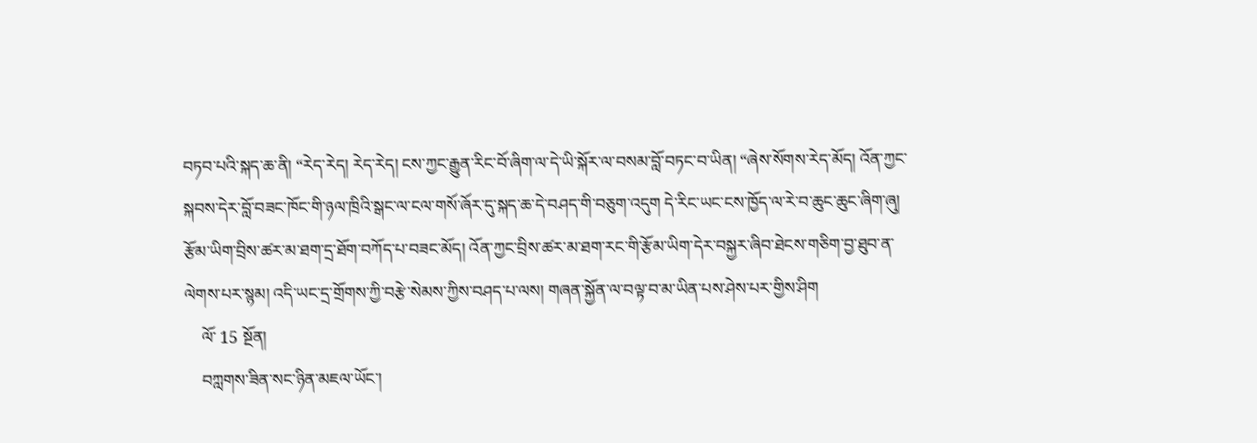བཏབ་པའི་སྐད་ཆ་ནི། “རེད་རེད། རེད་རེད། ངས་ཀྱང་རྒྱུན་རིང་བོ་ཞིག་ལ་དེ་ཡི་སྐོར་ལ་བསམ་བློ་བཏང་བ་ཡིན། “ཞེས་སོགས་རེད་མོད། འོན་ཀྱང་སྐབས་དེར་བློ་བཟང་ཁོང་གི་ཉལ་ཁྲིའི་སྒང་ལ་ངལ་གསོ་ཞོར་དུ་སྐད་ཆ་དེ་བཤད་གི་བཅུག་འདུག དེ་རིང་ཡང་ངས་ཁྱོད་ལ་རེ་བ་ཆུང་ཆུང་ཞིག་ཞུ། རྩོམ་ཡིག་བྲིས་ཚར་མ་ཐག་དྲ་ཐོག་བཀོད་པ་བཟང་མོད། འོན་ཀྱང་བྲིས་ཚར་མ་ཐག་རང་གི་རྩོམ་ཡིག་དེར་བསྐྱར་ཞིབ་ཐེངས་གཅིག་བྱ་ཐུབ་ན་ལེགས་པར་སྙམ། འདི་ཡང་དྲ་གྲོགས་ཀྱི་བརྩེ་སེམས་ཀྱིས་བཤད་པ་ལས། གཞན་སྐྱོན་ལ་བལྟ་བ་མ་ཡིན་པས་ཤེས་པར་གྱིས་ཤིག
    ལོ་ 15 སྔོན།
    བཀླགས་ཟིན་སང་ཉིན་མཇལ་ཡོང་།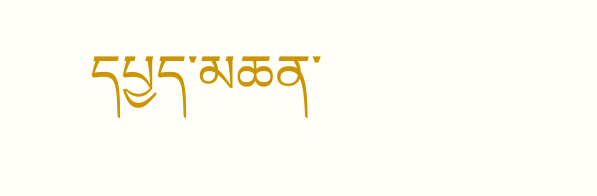དཔྱད་མཆན་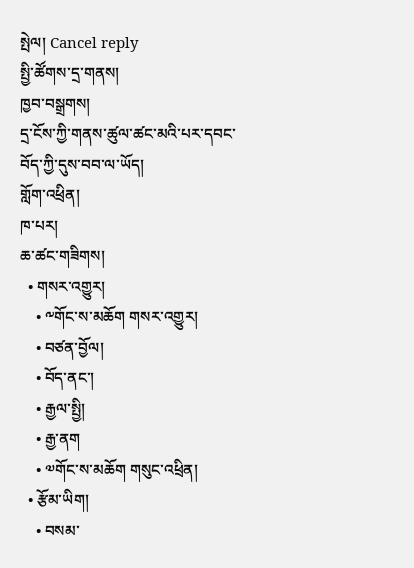སྤེལ། Cancel reply
སྤྱི་ཚོགས་དྲ་གནས།
ཁྱབ་བསྒྲགས།
དྲ་ངོས་ཀྱི་གནས་ཚུལ་ཚང་མའི་པར་དབང་བོད་ཀྱི་དུས་བབ་ལ་ཡོད།
གློག་འཕྲིན།
ཁ་པར།
ཆ་ཚང་གཟིགས།
  • གསར་འགྱུར།
    • ༸གོང་ས་མཆོག གསར་འགྱུར།
    • བཙན་བྱོལ།
    • བོད་ནང་།
    • རྒྱལ་སྤྱི།
    • རྒྱ་ནག
    • ༧གོང་ས་མཆོག གསུང་འཕྲིན།
  • རྩོམ་ཡིག།
    • བསམ་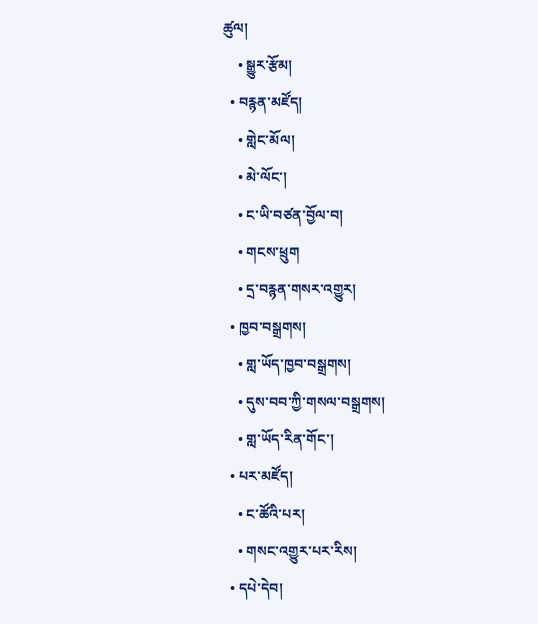ཚུལ།
    • སྒྱུར་རྩོམ།
  • བརྙན་མཛོད།
    • གླེང་མོལ།
    • མེ་ལོང་།
    • ང་ཡི་བཙན་བྱོལ་བ།
    • གངས་ཕྲུག
    • དྲ་བརྙན་གསར་འགྱུར།
  • ཁྱབ་བསྒྲགས།
    • གླ་ཡོད་ཁྱབ་བསྒྲགས།
    • དུས་བབ་ཀྱི་གསལ་བསྒྲགས།
    • གླ་ཡོད་རིན་གོང་།
  • པར་མཛོད།
    • ང་ཚོའི་པར།
    • གསང་འགྱུར་པར་རིས།
  • དཔེ་དེབ།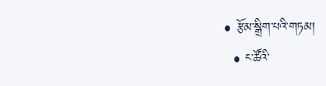• རྩོམ་སྒྲིག་པའི་གཏམ།
  • ང་ཚོའི་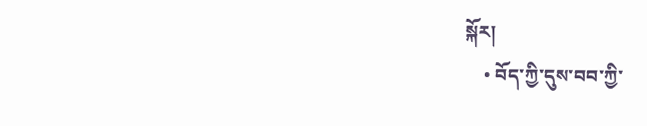སྐོར།
    • བོད་ཀྱི་དུས་བབ་ཀྱི་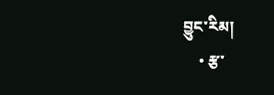བྱུང་རིམ།
    • རྩ་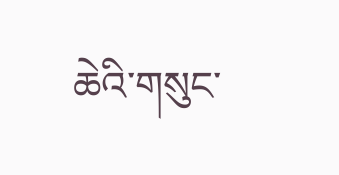ཆེའི་གསུང་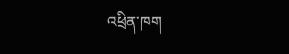འཕྲིན་ཁག